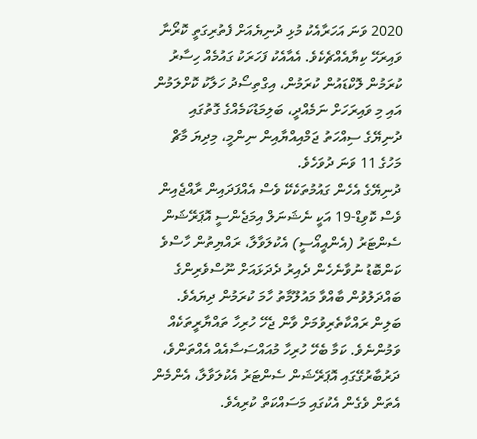2020 ވަނަ އަހަރާއެކު މުޅި ދުނިޔެއަށް ފެތުރިގަތީ ކޮރޯނާ ވައިރަހޭ ކިޔާއެއްޗެކެވެ. އެއާއެކު ފަހަރަކު ގައުމެއް ހިސާރު ކުރަމުން ލޮކްޑައުން ކުރަމުން، އިގްތިސޯދު ހަލާކު ކޮށްލަމުން އައި މި ވައިރަހަށް ނަމެއްދީ، ބަލިމަޑުކަމެއްގެ ގޮތުގައި ދުނިޔޭގެ ސިއްހަތު ޖަމްއިއްޔާއިން ނިންމީ، މިދިޔަ މާޗް މަހުގެ 11 ވަނަ ދުވަހެވެ.
ދުނިޔޭގެ އެހެން ގައުމުތަކެކޭ ވެސް އެއްފަދައިން ރާއްޖެއިން ވެސް ކޮވިޑް-19 އަކީ ނެޝަނަލް އިމަޖެންސީ އޮޕަރޭޝަން ސެންޓަރު (އެންއީއޯސީ) އެކުލަވާލާ، ރައްޔިތުން ހާސްވެ ކަންބޮޑު ނުވާނެހެން ދެއިރު ދެދަޅައަށް ނޫސްވެރިންގެ ބައްދަލުވުން ބާއްވާ މައުލޫމާތު ހާމަ ކުރަމުން ދިޔައެވެ. ބަލިން ރައްކާތެރިވުމަށް ވާން ޖެހޭ ހުރިހާ ތައްޔާރީތަކެއް ވަމުންނެވެ. ކަމާ ބެހޭ ހުރިހާ މުއައްސަސާއެއް އެއްތަންވެ، ދަރުބާރުގޭގައި އޮޕަރޭޝަން ސެންޓަރު އެކުލަވާލާ، އެންމެން އެތަން ވެގެން އެކުގައި މަސައްކަތް ކުރިއެވެ.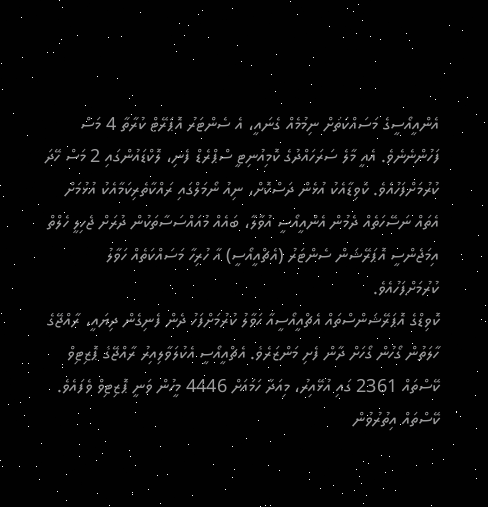އެންއީއޯސީގެ މަސައްކަތަށް ނިމުމެއް ގެނައީ، އެ ސެންޓަރު އޮޕަރޭޓް ކުރާތާ 4 މަސް ފަހުންނެނެވެ. އެއީ މާލެ ސަރަހައްދުގެ ކޮމިއުނިޓީ ސްޕްރެޑް ފެނި، ލޮކްޑައުންގައި 2 މަސް ހޭދަ ކުރުމަށްފަހުއެވެ. ކޮވިޑާއެކު އުޅެން ދަސްކޮށް، ނިއު ނޯމަލްގައި ރައްކާތެރިކަމާއެކު އުޅުމަށް އެތައް ނަސޭހަތެއް ދެމުން އެންއީއޯސީ އުވާލާ، ބައެއް މުއައްސަސާތަކުން ދުރަށް ޖެހިލީ ހެލްތް އިމަޖެންސީ އޮޕަރޭޝަން ސެންޓަރު (އެޗްއީއޯސީ) އާ ހުރިހާ މަސައްކަތެއް ހަވާލު ކުރުމަށްފަހުއެވެ.
ކޮވިޑްގެ އޮޕަރޭޝަންސްތައް އެޗްއީއޯސީއާ ހަވާލު ކުރުމަށްފަހު ދެން ފެނިގެން ދިޔައީ، ރާއްޖޭގެ ހާލަތުން ގޯހުން ގޯހަށް ދާން ފެށި މަންޒަރެވެ. އެޗްއީއޯސީ އެކުލަވާލިއިރު ރާއްޖޭގެ ޕޮޒިޓިވް ކޭސްތައް 2361 ގައި އުޅޭއިރު، މިއަދާ ހަމައަށް 4446 މީހުން ވަނީ ޕޮޒިޓިވް ވެފައެވެ. ކޭސްތައް އިތުރުވުން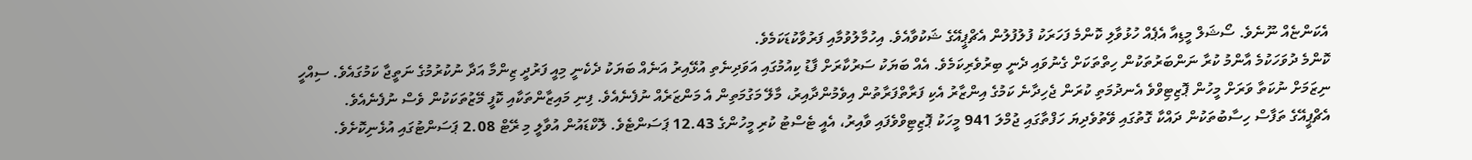އެކަންޏެއް ނޫނެވެ. ސޯޝަލް މީޑިއާ އެޕެއް ހުޅުވާލި ކޮންމެ ފަހަރަކު ފުލުފުލުން އެޗްޕީއޭގެ ޝަކުވާއެވެ. އިހުމާލުވުމާއި ފަރުވާކުޑަކަމެވެ.
ކޮންމެ ދުވަހަކުމެ އާންމު ކުރާ ނަންބަރުތަކުން ހިތްތަކަށް ގެނުވައި ދެނީ ބިރުވެރިކަމެވެ. އެއް ބަޔަކު ސަރުކާރަށް ފާޑު ކިއުމުގައި އަވަދިނެތި އުޅޭއިރު އަނެއް ބަޔަކު ދެކެނީ މިއީ ފަރުދީ ޒިންމާ އަދާ ނުކުރުމުގެ ނަތީޖާ ކަމުގައެވެ. ސިއްހީ ނިޒަމަށް ނުކަތާ ވަރަށް މީހުން ޕޮޒިޓިވްވެ އެނދުމަތި ކުރަން ޖެހިދާނެ ކަމުގެ އިންޒާރު އެކި ފަރާތްފަރާތުން އިވެމުންދާއިރު، މާލޭ މަގުމަތިން އެ މަންޒަރެއް ނުފެނެއެވެ. ފިނި މައިޒާންތަކާއި ކޮފީ މޭޒުތަކަކުން ވެސް ނުފެނެއެވެ.
އެޗްޕީއޭގެ ތަފާސް ހިސާބުތަކުން ދައްކާ ގޮތުގައި ވޭތުވެދިޔަ ހަފްތާގައި ޖުމްލަ 941 މީހަކު ޕޮޒިޓިވްވެފައި ވާއިރު، އެއީ ޓެސްޓު ކުރި މީހުންގެ 12.43 ޕަސަންޓެވެ. ލޮކްޑައުން އުވާލީ މި ރޭޓް 2.08 ޕަސަންޓުގައި އުޅެނިކޮށެވެ.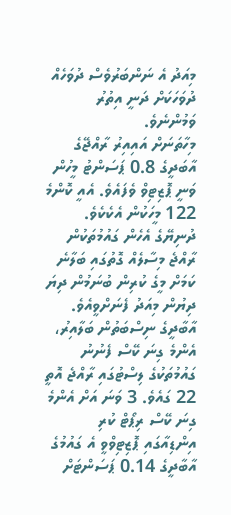މިއަދު އެ ނަންބަރުވެސް ދުވަހެއް ދުވަހަކަށް ދަނީ އިތުރު ވަމުންނެވެ.
މިހާތަނަށް އައިއިރު ރާއްޖޭގެ އާބަދީގެ 0.8 ޕަސަންޓު މީހުން ވަނީ ޕޮޒިޓިވް ވެފައެވެ. އެއީ ކޮންމެ 122 މީހަކުން އެކެކެވެ. ދުނިޔޭގެ އެހެން ގައުމުތަކުން ރާއްޖެ މިސާލެއް ގޮތުގައި ބަލާނެ ކަމަށް މީގެ ކުރިން ބުނަމުން ދިޔަ ދިޔުން މިއަދު ފެނަށްވީއެވެ. އާބާދީގެ ނިސްބަތުން ބަލާއިރު، އެންމެ ގިނަ ކޭސް ފެނުނު ގައުމުތަކުގެ ލިސްޓުގައި ރާއްޖެ އޮތީ 22 ގައެވެ. 3 ވަނަ އަށް އެންމެ ގިނަ ކޭސް ރިޕޯޓް ކުރި އިންޑިއާގައި ޕޮޒިޓިވްވީ އެ ގައުމުގެ އާބާދީގެ 0.14 ޕަސަންޓަށް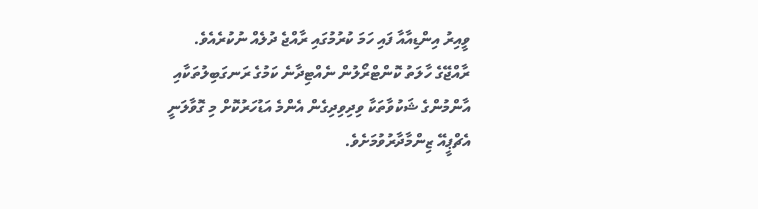ވީއިރު އިންޑިއާއާ ފައި ހަމަ ކުރުމުގައި ރާއްޖެ ދުލެއް ނުކުރެއެވެ.
ރާއްޖޭގެ ހާލަތު ކޮންޓްރޯލުން ނެއްޓިދާނެ ކަމުގެ ރަނގަބިލުތަކާއި އާންމުންގެ ޝަކުވާތަކާ ވިދިވިދިގެން އެންމެ އަޑުހަރުކޮށް މި ގޮވާލަނީ އެޗްޕީއޭ ޒިންމާދާރުވުމަށެވެ.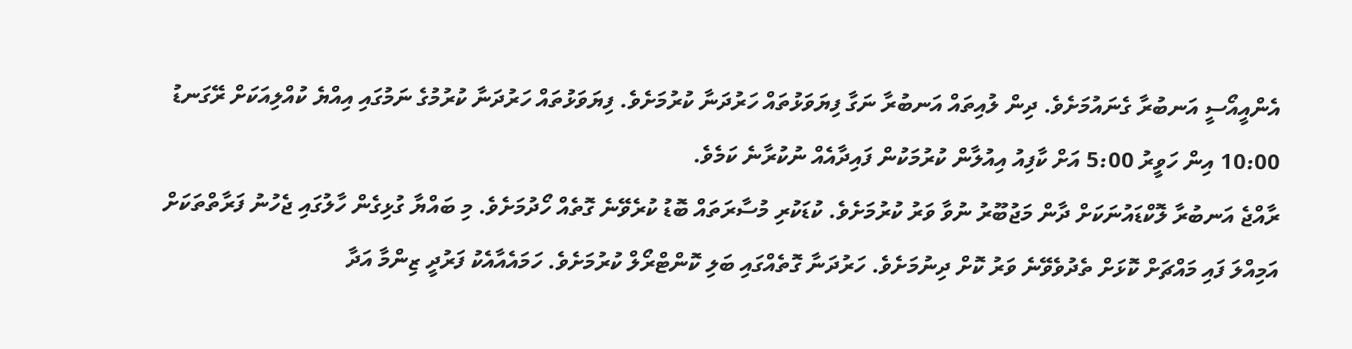އެންއީއޯސީ އަނބުރާ ގެނައުމަށެވެ. ދިން ލުއިތައް އަނބުރާ ނަގާ ފިޔަވަޅުތައް ހަރުދަނާ ކުރުމަށެވެ. ފިޔަވަޅުތައް ހަރުދަނާ ކުރުމުގެ ނަމުގައި އިއްޔެ ކުއްލިއަކަށް ރޭގަނޑު 10:00 އިން ހަވީރު 5:00 އަށް ކާފިއު އިއުލާން ކުރުމަކުން ފައިދާއެއް ނުކުރާނެ ކަމެވެ.
ރާއްޖެ އަނބުރާ ލޮކްޑައުނަކަށް ދާން މަޖުބޫރު ނުވާ ވަރު ކުރުމަށެވެ. ކުޑަކުރި މުސާރަތައް ބޮޑު ކުރެވޭނެ ގޮތެއް ހޯދުމަށެވެ. މި ބައްޔާ ގުޅިގެން ހާލުގައި ޖެހުނު ފަރާތްތަކަށް އަމިއްލަ ފައި މައްޗަށް ކޮޅަށް ތެދުވެވޭނެ ވަރު ކޮށް ދިނުމަށެވެ. ހަރުދަނާ ގޮތެއްގައި ބަލި ކޮންޓްރޯލް ކުރުމަށެވެ. ހަމައެއާއެކު ފަރުދީ ޒިންމާ އަދާ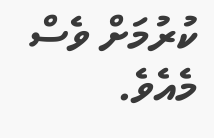ކުރުމަށް ވެސް މެއެވެ.